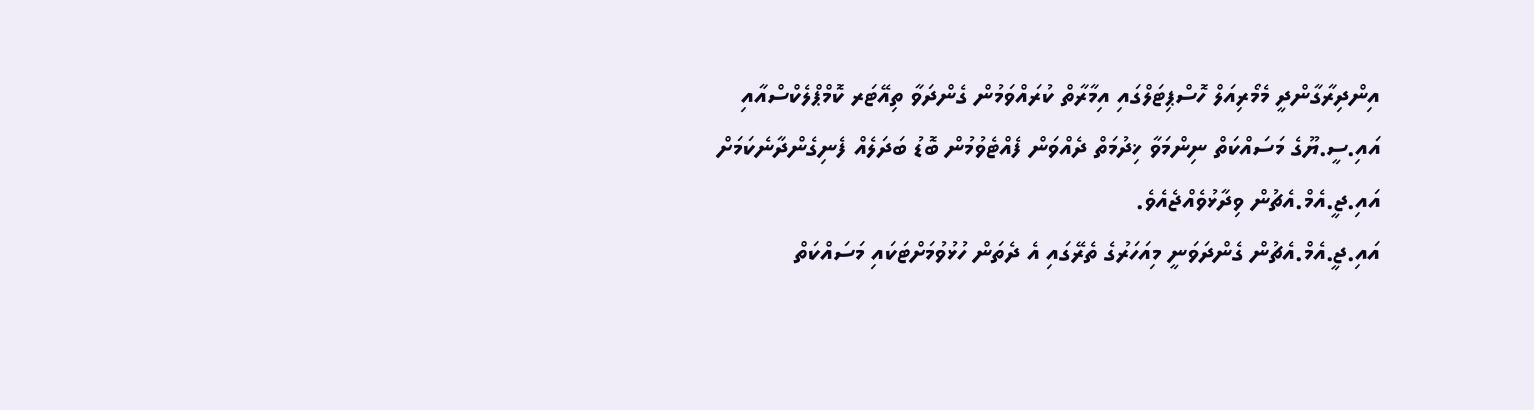އިންދިރާގާންދީ މެމޯރިއަލް ހޮސްޕިޓަލްގައި އިމާރާތް ކުރައްވަމުން ގެންދަވާ ތިއޭޓަރ ކޮމްޕްލެކްސްއާއި އައި.ސީ.ޔޫގެ މަސައްކަތް ނިންމަވާ ޚިދުމަތް ދެއްވަން ފެއްޓެވުމުން ބޮޑު ބަދަލެއް ފެނިގެންދާނެކަމަށް އައި.ޖީ.އެމް.އެޗުން ވިދާޅުވެއްޖެއެވެ.
އައި.ޖީ.އެމް.އެޗުން ގެންދަވަނީ މިއަހަރުގެ ތެރޭގައި އެ ދެތަން ހުޅުވުމަށްޓަކައި މަސައްކަތް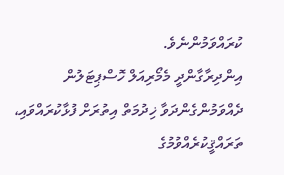ކުރައްވަމުންނެވެ.
އިންދިރާގާންދީ މެމޯރިއަލް ހޮސްޕިޓަލުން ދެއްވަމުންގެންދަވާ ޚިދުމަތް އިތުރަށް ފުޅާކުރައްވައި، ތަރައްޤީކުރެއްވުމުގެ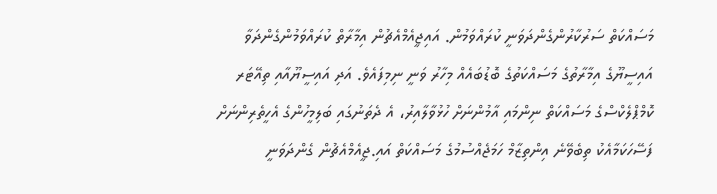މަސައްކަތް ސަރުކާރުންގެންދަވަނީ ކުރައްވަމުން. އައިޖީއެމްއެޗުން އިމާރާތް ކުރައްވަމުންގެންދަވާ އައިސީޔޫގެ އިމާރާތުގެ މަސައްކަތުގެ ބޮޑުބައެއް މިހާރު ވަނީ ނިމިފައެވެ. އަދި އައިސީޔޫއާއި ތިއޭޓަރ ކޮމްޕްލެކްސްގެ މަސައްކަތް ނިންމައި އާމުންނަށް ހުޅުވާލާއިރު، އެ ދެތަނުގައި ބަލިމީހުންގެ އެހީތެރިންނަށް ފަސޭހަކަމާއެކު ތިބެވޭނެ އިންތިޒާމް ހަމަޖެއްސުމުގެ މަސައްކަތް އައި.ޖީއެމްއެޗުން ގެންދަވަނީ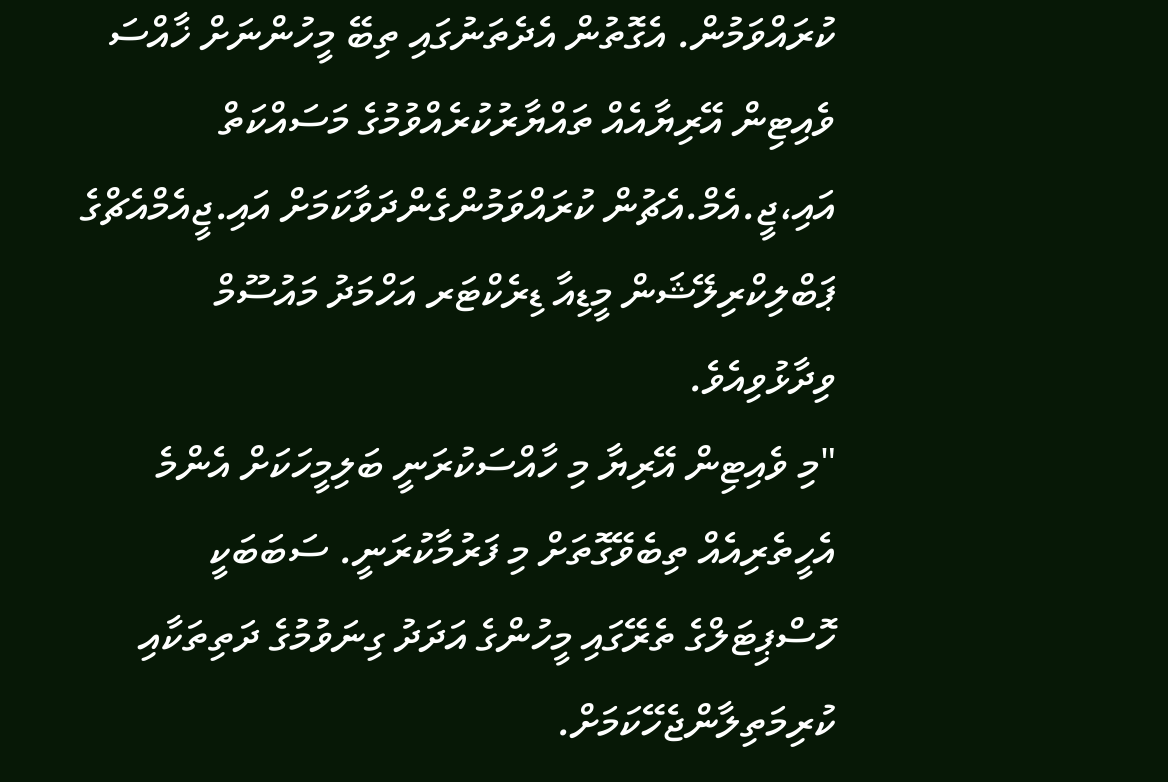ކުރައްވަމުން. އެގޮތުން އެދެތަނުގައި ތިބޭ މީހުންނަށް ޚާއްސަ ވެއިޓިން އޭރިޔާއެއް ތައްޔާރުކުރެއްވުމުގެ މަސައްކަތް އައި،ޖީ.އެމް.އެޗުން ކުރައްވަމުންގެންދަވާކަމަށް އައި.ޖީއެމްއެޗްގެ ޕަބްލިކްރިލޭޝަން މީޑިއާ ޑިރެކްޓަރ އަހްމަދު މައުސޫމް ވިދާޅުވިއެވެ.
"މި ވެއިޓިން އޭރިޔާ މި ހާއްސަކުރަނީ ބަލިމީހަކަށް އެންމެ އެހީތެރިއެއް ތިބެވޭގޮތަށް މި ފަރުމާކުރަނީ. ސަބަބަކީ ހޮސްޕިޓަލްގެ ތެރޭގައި މީހުންގެ އަދަދު ގިނަވުމުގެ ދަތިތަކާއި ކުރިމަތިލާންޖެހޭކަމަށް.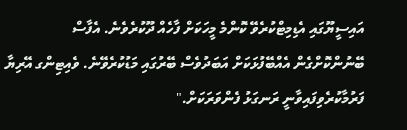އައިސީޔޫގައި އެޑިމިޓްކުރެވޭ ކޮންމެ މީހަކަށް ފާހެއް ދޫކުރެވެނެ. އެފާސް ބޭނުންކޮށްގެން އެއްބޭފުޅަކަށް އަބަދުވެސް ބޭރުގައި މަޑުކުރެވޭނެ. ވެއިޓިންގ އޭރިޔާ ފަރުމާކުރެވިފައިވާނީ ރަނގަޅު ފެންވަރަކަށް."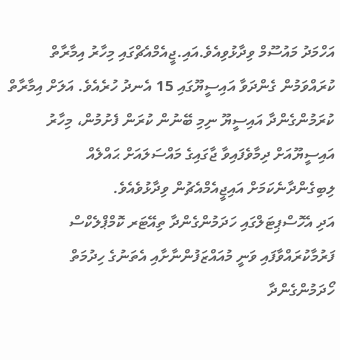އަހްމަދު މައުސޫމް ވިދާޅުވިއެވެ.އައި.ޖީއެމްއެޗްގައި މިހާރު އިމާރާތް ކުރައްވަމުން ގެންދަވާ އައިސީޔޫގައި 15 އެނދު ހުރެއެވެ. އަލަށް އިމާރާތް ކުރަމުންގެންދާ އައިސީޔޫ ނިމި ބޭނުން ކުރަން ފެށުމުން، މިހާރު އައިސީޔޫއަށް ދިމާވެފައިވާ ޖާގައިގެ މައްސަލައަށް ޙައްލެއް ލިބިގެންދާނެކަމަށް އައިޖީއެމްއެޗުން ވިދާޅުވެއެވެ.
އަދި އެހޮސްޕިޓަލްގައި ހަދަމުންގެންދާ ތިއޭޓަރ ކޮމްޕްލެކްސް ފަރުމާކުރައްވާފައި ވަނީ މުއައްޒަފުންނާށާއި އެތަނުގެ ހިދުމަތް ހޯދަމުންގެންދާ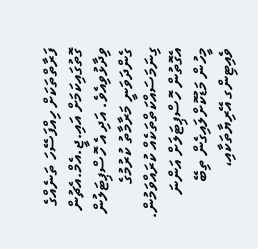ފަރާތްތަކަށް ހިއްފަސޭހަ ތަނެއްގެ ގޮތުގައިކަމަށް އައި.ޖީ.އެމް.އެޗުން ވިދާޅުވިއެވެ. އަދި އެ ހޮސްޕިޓަލުން ގެންދަވަނީ މަރާމާތު ކުރުމުގެ ގިނަމަސައްކަތްތަކެއް ކުރައްވަމުން. އެގޮތުން ހޮސްޕިޓަލަށް އަންނަ މީހުން މަޑުކޮށްލައިގެން ތިބޭ ވެއިޓިންގ އޭރިޔާތަކާއި،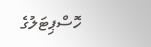ހޮސްޕިޓަލުގެ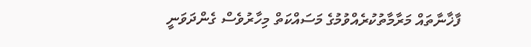ފާޚާނާތައް މަރާމާތުކުރެއްވުމުގެ މަސައްކަތް މިހާރުވެސް ގެންދަވަނީ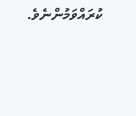ކުރައްވަމުންނެވެ.